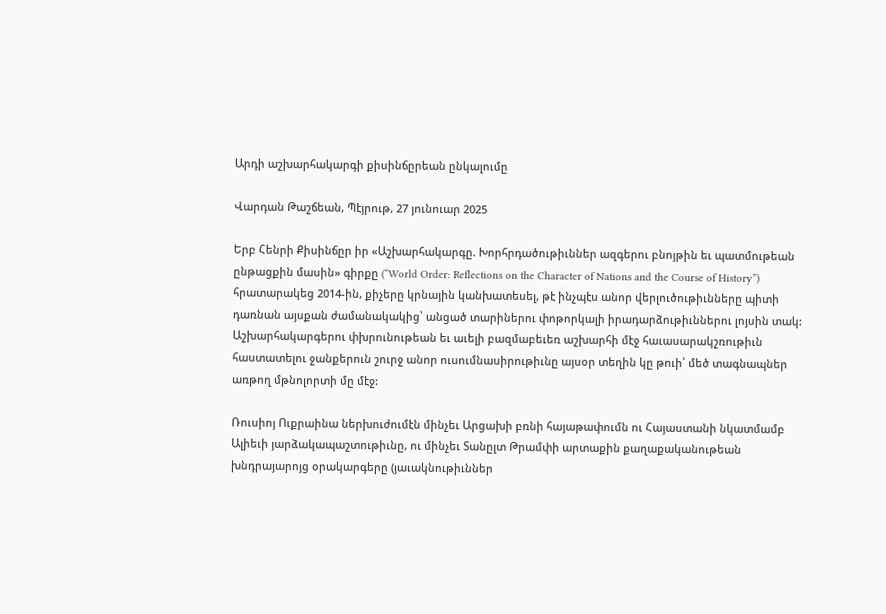Արդի աշխարհակարգի քիսինճըրեան ընկալումը

Վարդան Թաշճեան, Պէյրութ, 27 յունուար 2025

Երբ Հենրի Քիսինճըր իր «Աշխարհակարգը. Խորհրդածութիւններ ազգերու բնոյթին եւ պատմութեան ընթացքին մասին» գիրքը (“World Order: Reflections on the Character of Nations and the Course of History”) հրատարակեց 2014-ին, քիչերը կրնային կանխատեսել, թէ ինչպէս անոր վերլուծութիւնները պիտի դառնան այսքան ժամանակակից՝ անցած տարիներու փոթորկալի իրադարձութիւններու լոյսին տակ: Աշխարհակարգերու փխրունութեան եւ աւելի բազմաբեւեռ աշխարհի մէջ հաւասարակշռութիւն հաստատելու ջանքերուն շուրջ անոր ուսումնասիրութիւնը այսօր տեղին կը թուի՝ մեծ տագնապներ առթող մթնոլորտի մը մէջ:

Ռուսիոյ Ուքրաինա ներխուժումէն մինչեւ Արցախի բռնի հայաթափումն ու Հայաստանի նկատմամբ Ալիեւի յարձակապաշտութիւնը, ու մինչեւ Տանըլտ Թրամփի արտաքին քաղաքականութեան խնդրայարոյց օրակարգերը (յաւակնութիւններ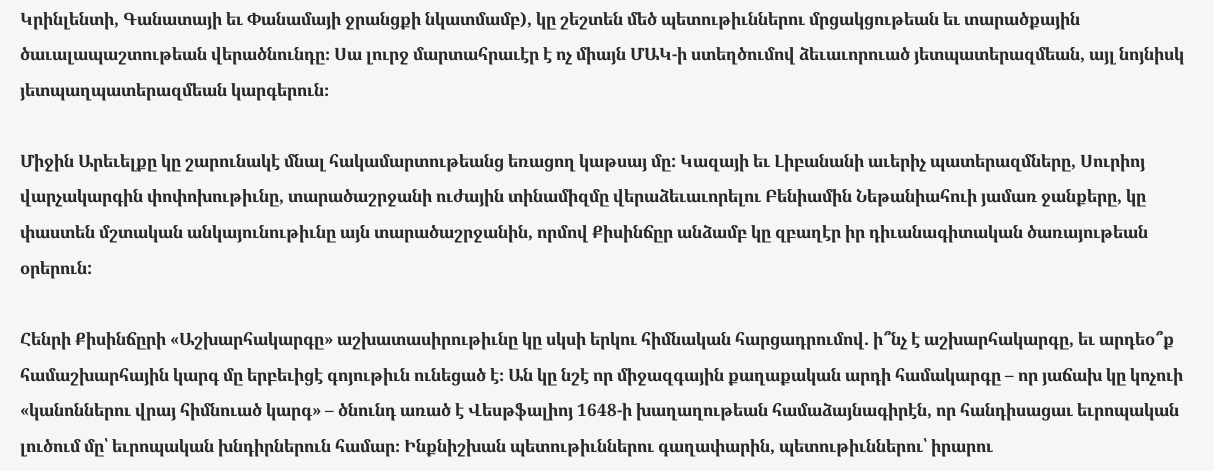Կրինլենտի, Գանատայի եւ Փանամայի ջրանցքի նկատմամբ), կը շեշտեն մեծ պետութիւններու մրցակցութեան եւ տարածքային ծաւալապաշտութեան վերածնունդը։ Սա լուրջ մարտահրաւէր է ոչ միայն ՄԱԿ-ի ստեղծումով ձեւաւորուած յետպատերազմեան, այլ նոյնիսկ յետպաղպատերազմեան կարգերուն։

Միջին Արեւելքը կը շարունակէ մնալ հակամարտութեանց եռացող կաթսայ մը: Կազայի եւ Լիբանանի աւերիչ պատերազմները, Սուրիոյ վարչակարգին փոփոխութիւնը, տարածաշրջանի ուժային տինամիզմը վերաձեւաւորելու Բենիամին Նեթանիահուի յամառ ջանքերը, կը փաստեն մշտական անկայունութիւնը այն տարածաշրջանին, որմով Քիսինճըր անձամբ կը զբաղէր իր դիւանագիտական ծառայութեան օրերուն:

Հենրի Քիսինճըրի «Աշխարհակարգը» աշխատասիրութիւնը կը սկսի երկու հիմնական հարցադրումով. ի՞նչ է աշխարհակարգը, եւ արդեօ՞ք համաշխարհային կարգ մը երբեւիցէ գոյութիւն ունեցած է։ Ան կը նշէ որ միջազգային քաղաքական արդի համակարգը – որ յաճախ կը կոչուի «կանոններու վրայ հիմնուած կարգ» – ծնունդ առած է Վեսթֆալիոյ 1648-ի խաղաղութեան համաձայնագիրէն, որ հանդիսացաւ եւրոպական լուծում մը՝ եւրոպական խնդիրներուն համար։ Ինքնիշխան պետութիւններու գաղափարին, պետութիւններու՝ իրարու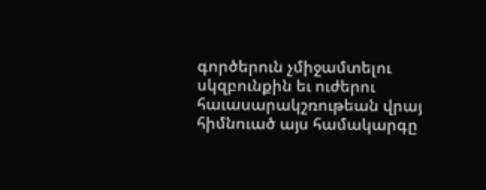գործերուն չմիջամտելու սկզբունքին եւ ուժերու հաւասարակշռութեան վրայ հիմնուած այս համակարգը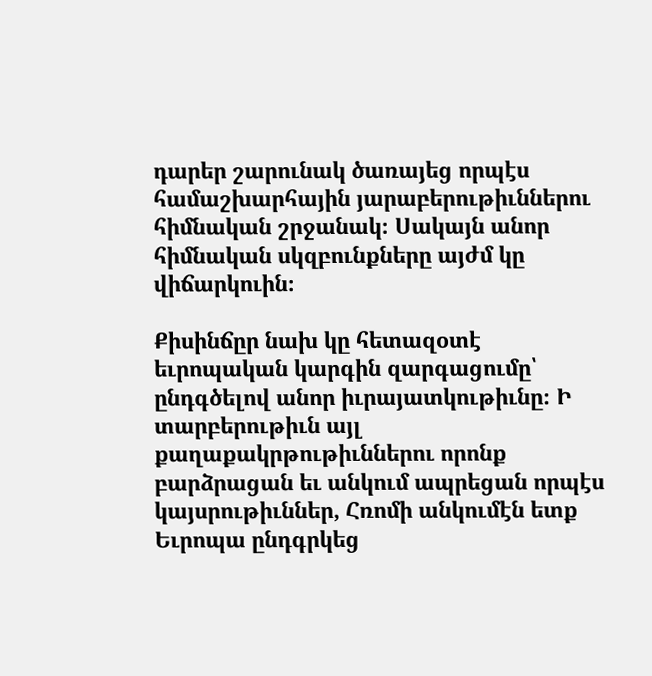դարեր շարունակ ծառայեց որպէս համաշխարհային յարաբերութիւններու հիմնական շրջանակ։ Սակայն անոր հիմնական սկզբունքները այժմ կը վիճարկուին։

Քիսինճըր նախ կը հետազօտէ եւրոպական կարգին զարգացումը՝ ընդգծելով անոր իւրայատկութիւնը։ Ի տարբերութիւն այլ քաղաքակրթութիւններու որոնք բարձրացան եւ անկում ապրեցան որպէս կայսրութիւններ, Հռոմի անկումէն ետք Եւրոպա ընդգրկեց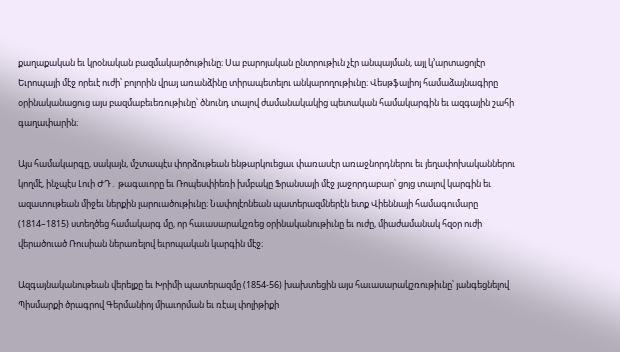քաղաքական եւ կրօնական բազմակարծութիւնը։ Սա բարոյական ընտրութիւն չէր անպայման, այլ կ’արտացոլէր Եւրոպայի մէջ որեւէ ուժի՝ բոլորին վրայ առանձինը տիրապետելու անկարողութիւնը։ Վեսթֆալիոյ համաձայնագիրը օրինականացուց այս բազմաբեւեռութիւնը՝ ծնունդ տալով ժամանակակից պետական համակարգին եւ ազգային շահի գաղափարին։

Այս համակարգը, սակայն, մշտապէս փորձութեան ենթարկուեցաւ փառասէր առաջնորդներու եւ յեղափոխականներու կողմէ, ինչպէս Լուի ԺԴ․ թագաւորը եւ Ռոպեսփիեռի խմբակը Ֆրանսայի մէջ յաջորդաբար՝ ցոյց տալով կարգին եւ ազատութեան միջեւ ներքին լարուածութիւնը։ Նափոլէոնեան պատերազմներէն ետք Վիեննայի համագումարը (1814–1815) ստեղծեց համակարգ մը, որ հաւասարակշռեց օրինականութիւնը եւ ուժը, միաժամանակ հզօր ուժի վերածուած Ռուսիան ներառելով եւրոպական կարգին մէջ։

Ազգայնականութեան վերելքը եւ Խրիմի պատերազմը (1854-56) խախտեցին այս հաւասարակշռութիւնը՝ յանգեցնելով Պիսմարքի ծրագրով Գերմանիոյ միաւորման եւ ռէալ փոլիթիքի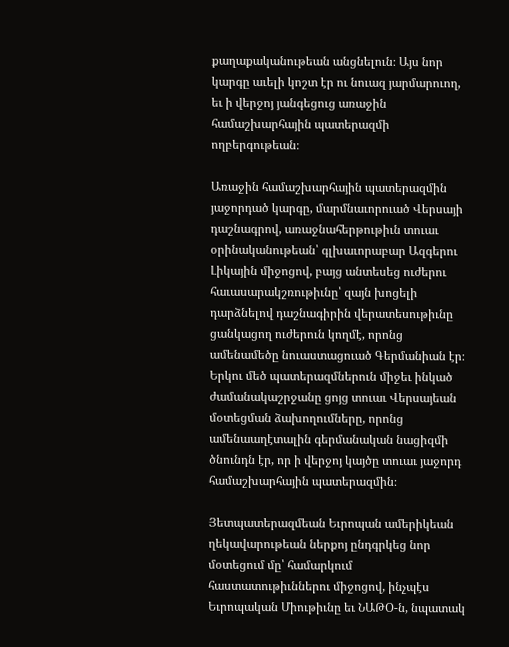քաղաքականութեան անցնելուն։ Այս նոր կարգը աւելի կոշտ էր ու նուազ յարմարուող, եւ ի վերջոյ յանգեցուց առաջին համաշխարհային պատերազմի ողբերգութեան։

Առաջին համաշխարհային պատերազմին յաջորդած կարգը, մարմնաւորուած Վերսայի դաշնագրով, առաջնահերթութիւն տուաւ օրինականութեան՝ գլխաւորաբար Ազգերու Լիկային միջոցով, բայց անտեսեց ուժերու հաւասարակշռութիւնը՝ զայն խոցելի դարձնելով դաշնագիրին վերատեսութիւնը ցանկացող ուժերուն կողմէ, որոնց ամենամեծը նուաստացուած Գերմանիան էր։ Երկու մեծ պատերազմներուն միջեւ ինկած ժամանակաշրջանը ցոյց տուաւ Վերսայեան մօտեցման ձախողումները, որոնց ամենաաղէտալին գերմանական նացիզմի ծնունդն էր, որ ի վերջոյ կայծը տուաւ յաջորդ համաշխարհային պատերազմին։

Յետպատերազմեան Եւրոպան ամերիկեան ղեկավարութեան ներքոյ ընդգրկեց նոր մօտեցում մը՝ համարկում հաստատութիւններու միջոցով, ինչպէս Եւրոպական Միութիւնը եւ ՆԱԹՕ-ն, նպատակ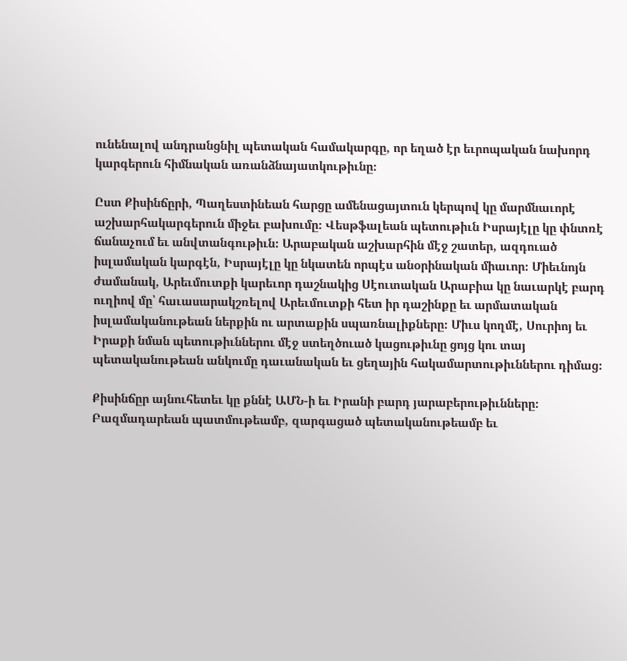ունենալով անդրանցնիլ պետական համակարգը, որ եղած էր եւրոպական նախորդ կարգերուն հիմնական առանձնայատկութիւնը։

Ըստ Քիսինճըրի, Պաղեստինեան հարցը ամենացայտուն կերպով կը մարմնաւորէ աշխարհակարգերուն միջեւ բախումը։ Վեսթֆալեան պետութիւն Իսրայէլը կը փնտռէ ճանաչում եւ անվտանգութիւն։ Արաբական աշխարհին մէջ շատեր, ազդուած իսլամական կարգէն, Իսրայէլը կը նկատեն որպէս անօրինական միաւոր։ Միեւնոյն ժամանակ, Արեւմուտքի կարեւոր դաշնակից Սէուտական Արաբիա կը նաւարկէ բարդ ուղիով մը՝ հաւասարակշռելով Արեւմուտքի հետ իր դաշինքը եւ արմատական իսլամականութեան ներքին ու արտաքին սպառնալիքները։ Միւս կողմէ, Սուրիոյ եւ Իրաքի նման պետութիւններու մէջ ստեղծուած կացութիւնը ցոյց կու տայ պետականութեան անկումը դաւանական եւ ցեղային հակամարտութիւններու դիմաց։

Քիսինճըր այնուհետեւ կը քննէ ԱՄՆ-ի եւ Իրանի բարդ յարաբերութիւնները։ Բազմադարեան պատմութեամբ, զարգացած պետականութեամբ եւ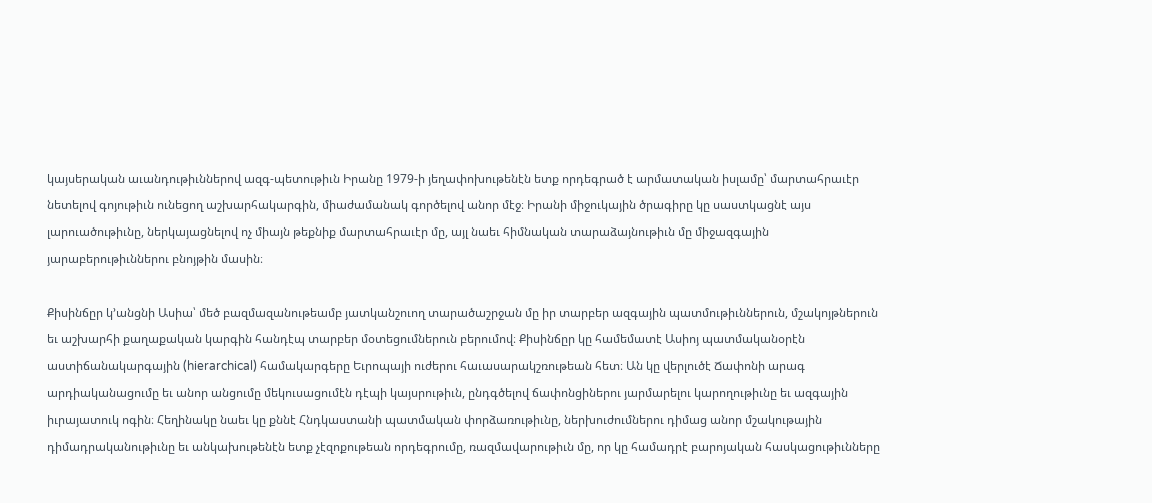կայսերական աւանդութիւններով ազգ-պետութիւն Իրանը 1979-ի յեղափոխութենէն ետք որդեգրած է արմատական իսլամը՝ մարտահրաւէր նետելով գոյութիւն ունեցող աշխարհակարգին, միաժամանակ գործելով անոր մէջ։ Իրանի միջուկային ծրագիրը կը սաստկացնէ այս լարուածութիւնը, ներկայացնելով ոչ միայն թեքնիք մարտահրաւէր մը, այլ նաեւ հիմնական տարաձայնութիւն մը միջազգային յարաբերութիւններու բնոյթին մասին։

Քիսինճըր կ’անցնի Ասիա՝ մեծ բազմազանութեամբ յատկանշուող տարածաշրջան մը իր տարբեր ազգային պատմութիւններուն, մշակոյթներուն եւ աշխարհի քաղաքական կարգին հանդէպ տարբեր մօտեցումներուն բերումով։ Քիսինճըր կը համեմատէ Ասիոյ պատմականօրէն աստիճանակարգային (hierarchical) համակարգերը Եւրոպայի ուժերու հաւասարակշռութեան հետ։ Ան կը վերլուծէ Ճափոնի արագ արդիականացումը եւ անոր անցումը մեկուսացումէն դէպի կայսրութիւն, ընդգծելով ճափոնցիներու յարմարելու կարողութիւնը եւ ազգային իւրայատուկ ոգին։ Հեղինակը նաեւ կը քննէ Հնդկաստանի պատմական փորձառութիւնը, ներխուժումներու դիմաց անոր մշակութային դիմադրականութիւնը եւ անկախութենէն ետք չէզոքութեան որդեգրումը, ռազմավարութիւն մը, որ կը համադրէ բարոյական հասկացութիւնները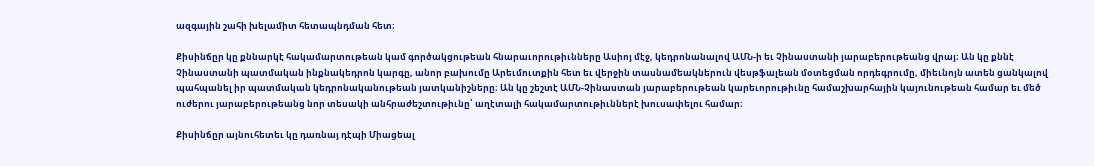ազգային շահի խելամիտ հետապնդման հետ։

Քիսինճըր կը քննարկէ հակամարտութեան կամ գործակցութեան հնարաւորութիւնները Ասիոյ մէջ, կեդրոնանալով ԱՄՆ-ի եւ Չինաստանի յարաբերութեանց վրայ։ Ան կը քննէ Չինաստանի պատմական ինքնակեդրոն կարգը, անոր բախումը Արեւմուտքին հետ եւ վերջին տասնամեակներուն վեսթֆալեան մօտեցման որդեգրումը, միեւնոյն ատեն ցանկալով պահպանել իր պատմական կեդրոնականութեան յատկանիշները։ Ան կը շեշտէ ԱՄՆ-Չինաստան յարաբերութեան կարեւորութիւնը համաշխարհային կայունութեան համար եւ մեծ ուժերու յարաբերութեանց նոր տեսակի անհրաժեշտութիւնը՝ աղէտալի հակամարտութիւններէ խուսափելու համար։

Քիսինճըր այնուհետեւ կը դառնայ դէպի Միացեալ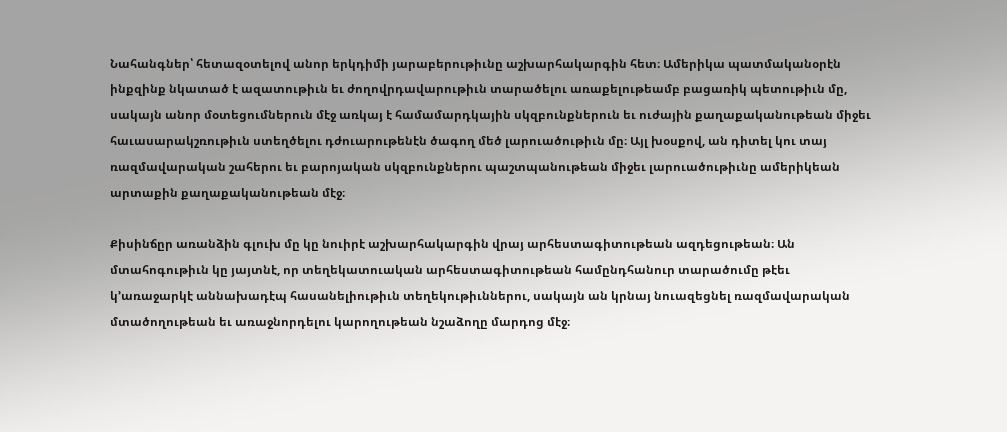Նահանգներ՝ հետազօտելով անոր երկդիմի յարաբերութիւնը աշխարհակարգին հետ։ Ամերիկա պատմականօրէն ինքզինք նկատած է ազատութիւն եւ ժողովրդավարութիւն տարածելու առաքելութեամբ բացառիկ պետութիւն մը, սակայն անոր մօտեցումներուն մէջ առկայ է համամարդկային սկզբունքներուն եւ ուժային քաղաքականութեան միջեւ հաւասարակշռութիւն ստեղծելու դժուարութենէն ծագող մեծ լարուածութիւն մը։ Այլ խօսքով, ան դիտել կու տայ ռազմավարական շահերու եւ բարոյական սկզբունքներու պաշտպանութեան միջեւ լարուածութիւնը ամերիկեան արտաքին քաղաքականութեան մէջ։

Քիսինճըր առանձին գլուխ մը կը նուիրէ աշխարհակարգին վրայ արհեստագիտութեան ազդեցութեան։ Ան մտահոգութիւն կը յայտնէ, որ տեղեկատուական արհեստագիտութեան համընդհանուր տարածումը թէեւ կ’առաջարկէ աննախադէպ հասանելիութիւն տեղեկութիւններու, սակայն ան կրնայ նուազեցնել ռազմավարական մտածողութեան եւ առաջնորդելու կարողութեան նշաձողը մարդոց մէջ։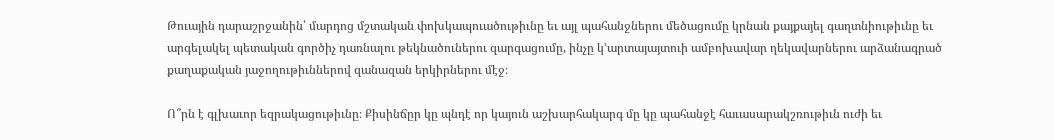Թուային դարաշրջանին՝ մարդոց մշտական փոխկապուածութիւնը եւ այլ պահանջներու մեծացումը կրնան քայքայել գաղտնիութիւնը եւ արգելակել պետական գործիչ դառնալու թեկնածուներու զարգացումը, ինչը կ’արտայայտուի ամբոխավար ղեկավարներու արձանագրած քաղաքական յաջողութիւններով զանազան երկիրներու մէջ։

Ո՞րն է գլխաւոր եզրակացութիւնը։ Քիսինճըր կը պնդէ որ կայուն աշխարհակարգ մը կը պահանջէ հաւասարակշռութիւն ուժի եւ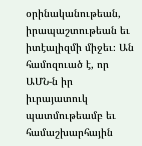օրինականութեան, իրապաշտութեան եւ իտէալիզմի միջեւ։ Ան համոզուած է, որ ԱՄՆ-ն իր իւրայատուկ պատմութեամբ եւ համաշխարհային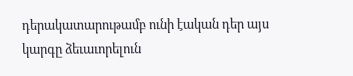դերակատարութամբ ունի էական դեր այս կարգը ձեւաւորելուն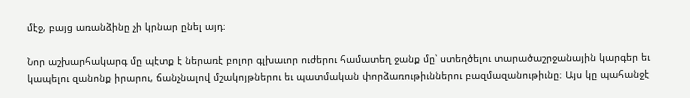մէջ, բայց առանձինը չի կրնար ընել այդ։

Նոր աշխարհակարգ մը պէտք է ներառէ բոլոր գլխաւոր ուժերու համատեղ ջանք մը՝ ստեղծելու տարածաշրջանային կարգեր եւ կապելու զանոնք իրարու, ճանչնալով մշակոյթներու եւ պատմական փորձառութիւններու բազմազանութիւնը։ Այս կը պահանջէ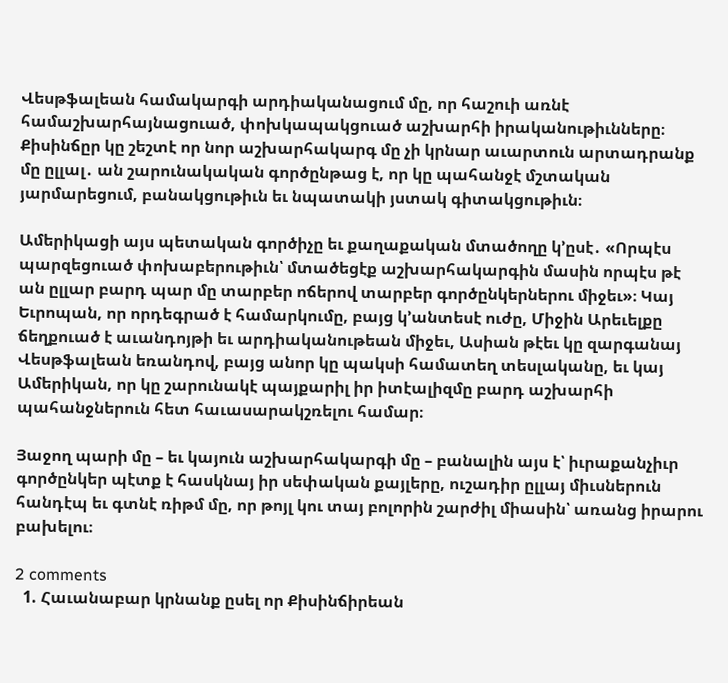Վեսթֆալեան համակարգի արդիականացում մը, որ հաշուի առնէ համաշխարհայնացուած, փոխկապակցուած աշխարհի իրականութիւնները։ Քիսինճըր կը շեշտէ որ նոր աշխարհակարգ մը չի կրնար աւարտուն արտադրանք մը ըլլալ․ ան շարունակական գործընթաց է, որ կը պահանջէ մշտական յարմարեցում, բանակցութիւն եւ նպատակի յստակ գիտակցութիւն։

Ամերիկացի այս պետական գործիչը եւ քաղաքական մտածողը կ’ըսէ․ «Որպէս պարզեցուած փոխաբերութիւն՝ մտածեցէք աշխարհակարգին մասին որպէս թէ ան ըլլար բարդ պար մը տարբեր ոճերով տարբեր գործընկերներու միջեւ»։ Կայ Եւրոպան, որ որդեգրած է համարկումը, բայց կ’անտեսէ ուժը, Միջին Արեւելքը ճեղքուած է աւանդոյթի եւ արդիականութեան միջեւ, Ասիան թէեւ կը զարգանայ Վեսթֆալեան եռանդով, բայց անոր կը պակսի համատեղ տեսլականը, եւ կայ Ամերիկան, որ կը շարունակէ պայքարիլ իր իտէալիզմը բարդ աշխարհի պահանջներուն հետ հաւասարակշռելու համար։

Յաջող պարի մը – եւ կայուն աշխարհակարգի մը – բանալին այս է՝ իւրաքանչիւր գործընկեր պէտք է հասկնայ իր սեփական քայլերը, ուշադիր ըլլայ միւսներուն հանդէպ եւ գտնէ ռիթմ մը, որ թոյլ կու տայ բոլորին շարժիլ միասին՝ առանց իրարու բախելու։

2 comments
  1. Հաւանաբար կրնանք ըսել որ Քիսինճիրեան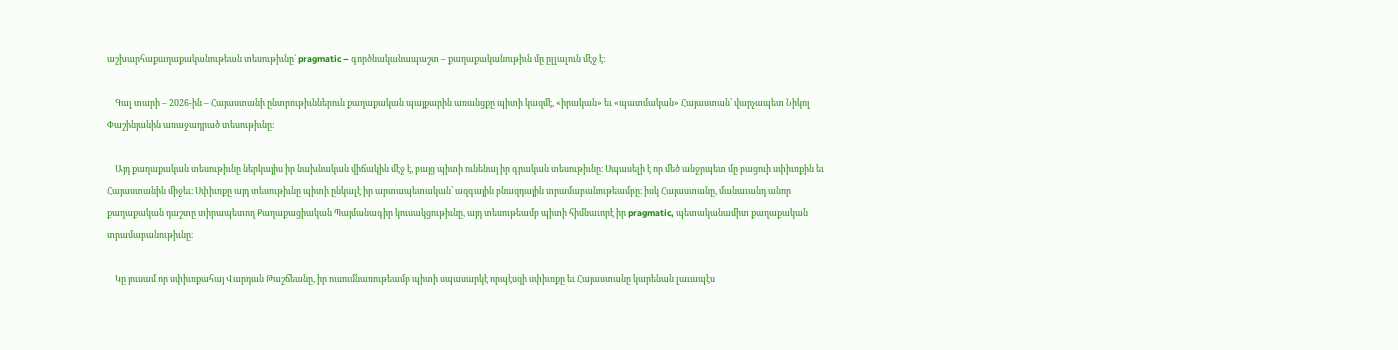աշխարհաքաղաքականութեան տեսութիւնը՝ pragmatic – գործնականապաշտ – քաղաքականութիւն մը ըլլալուն մէջ է։

    Գալ տարի – 2026-ին – Հայաստանի ընտրութիւններուն քաղաքական պայքարին առանցքը պիտի կազմէ, «իրական» եւ «պատմական» Հայաստան՝ վարչապետ Նիկոլ Փաշինյանին առաջադրած տեսութիւնը։

    Այդ քաղաքական տեսութիւնը ներկայիս իր նախնական վիճակին մէջ է, բայց պիտի ունենայ իր գրական տեսութիւնը։ Սպասելի է որ մեծ անջրպետ մը բացուի սփիւռքին եւ Հայաստանին միջեւ։ Սփիւռքը այդ տեսութիւնը պիտի ընկալէ իր արտապետական՝ ազգային բնազդային տրամաբանութեամբը։ իսկ Հայաստանը, մանաւանդ անոր քաղաքական դաշտը տիրապետող Քաղաքացիական Պայմանագիր կուսակցութիւնը, այդ տեսութեամբ պիտի հիմնաւորէ իր pragmatic, պետականամիտ քաղաքական տրամաբանութիւնը։

    Կը յուսամ որ սփիւռքահայ Վարդան Թաշճեանը, իր ուսումնառութեամբ պիտի սպասարկէ որպէսզի սփիւռքը եւ Հայաստանը կարենան լաւապէս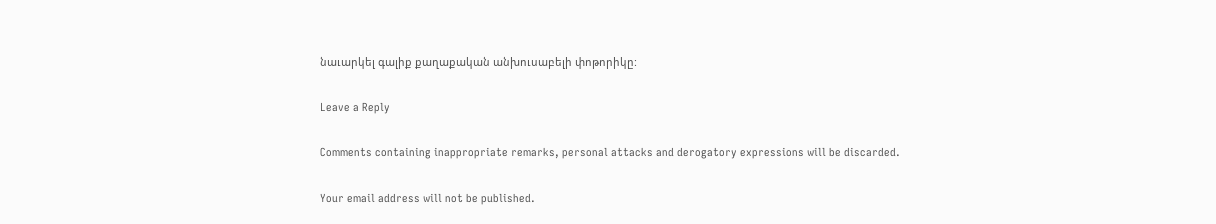նաւարկել գալիք քաղաքական անխուսաբելի փոթորիկը:

Leave a Reply

Comments containing inappropriate remarks, personal attacks and derogatory expressions will be discarded.

Your email address will not be published.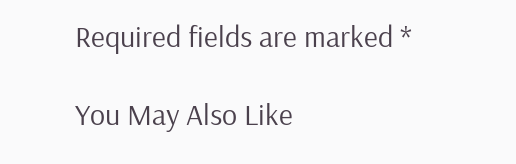Required fields are marked *

You May Also Like